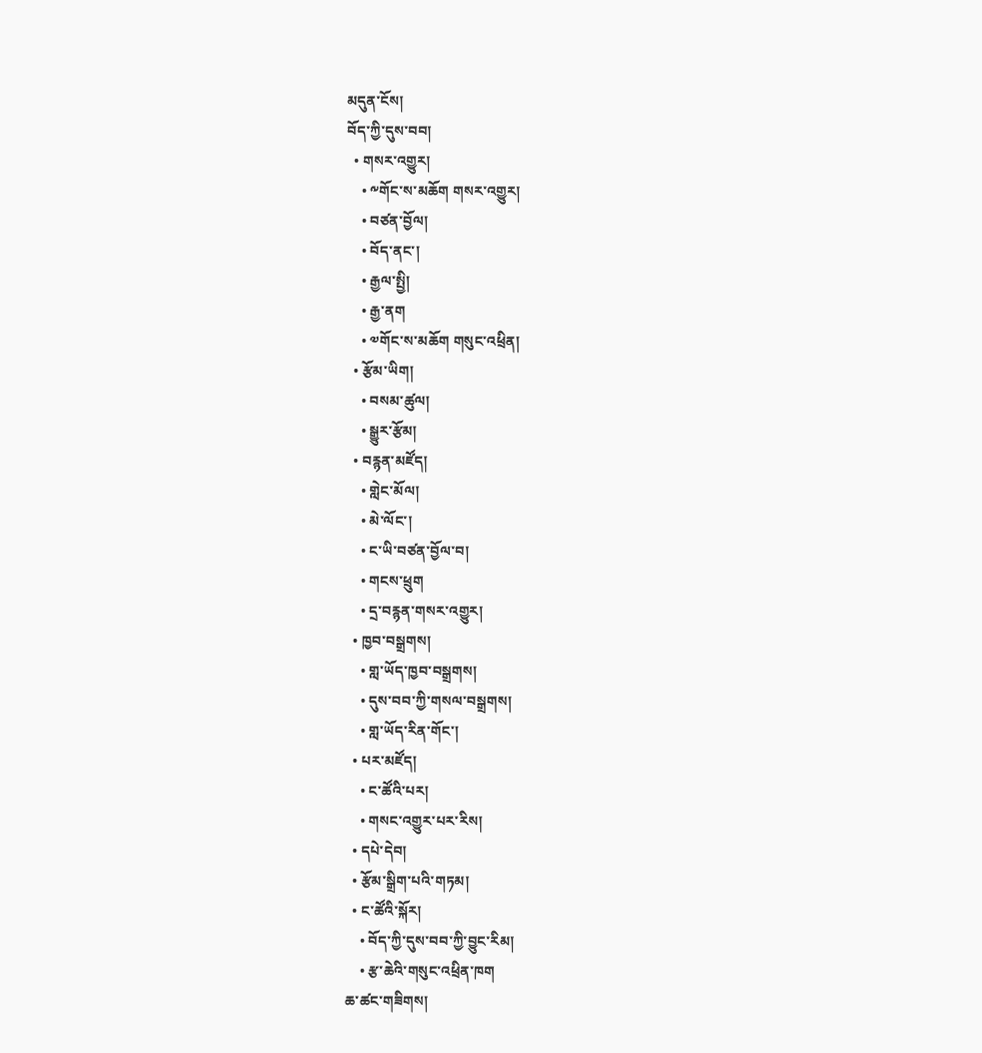མདུན་ངོས།
བོད་ཀྱི་དུས་བབ།
  • གསར་འགྱུར།
    • ༸གོང་ས་མཆོག གསར་འགྱུར།
    • བཙན་བྱོལ།
    • བོད་ནང་།
    • རྒྱལ་སྤྱི།
    • རྒྱ་ནག
    • ༧གོང་ས་མཆོག གསུང་འཕྲིན།
  • རྩོམ་ཡིག།
    • བསམ་ཚུལ།
    • སྒྱུར་རྩོམ།
  • བརྙན་མཛོད།
    • གླེང་མོལ།
    • མེ་ལོང་།
    • ང་ཡི་བཙན་བྱོལ་བ།
    • གངས་ཕྲུག
    • དྲ་བརྙན་གསར་འགྱུར།
  • ཁྱབ་བསྒྲགས།
    • གླ་ཡོད་ཁྱབ་བསྒྲགས།
    • དུས་བབ་ཀྱི་གསལ་བསྒྲགས།
    • གླ་ཡོད་རིན་གོང་།
  • པར་མཛོད།
    • ང་ཚོའི་པར།
    • གསང་འགྱུར་པར་རིས།
  • དཔེ་དེབ།
  • རྩོམ་སྒྲིག་པའི་གཏམ།
  • ང་ཚོའི་སྐོར།
    • བོད་ཀྱི་དུས་བབ་ཀྱི་བྱུང་རིམ།
    • རྩ་ཆེའི་གསུང་འཕྲིན་ཁག
ཆ་ཚང་གཟིགས།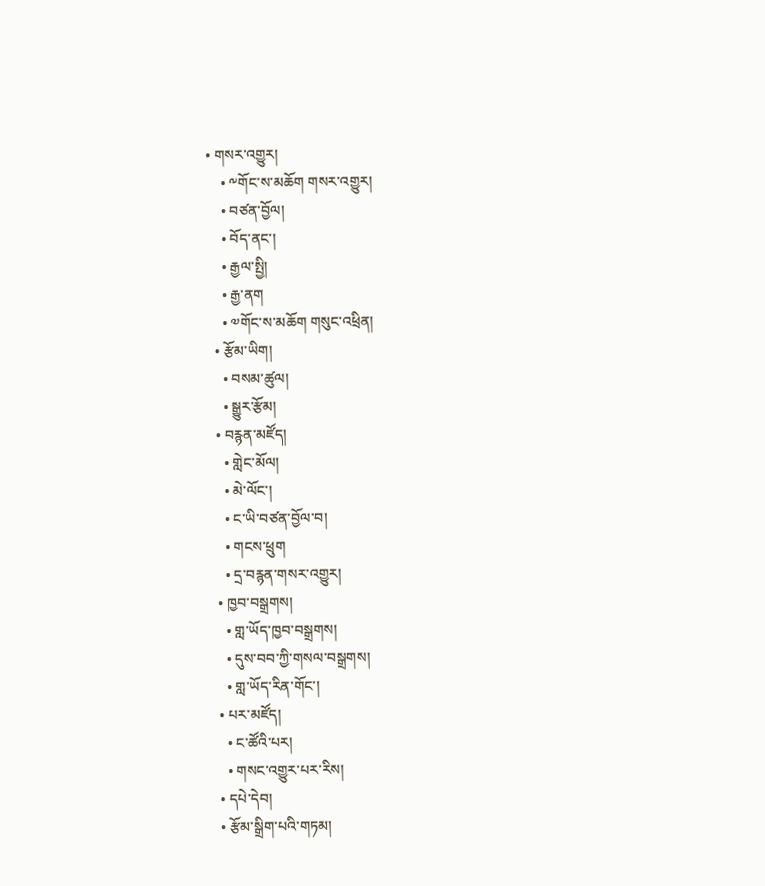• གསར་འགྱུར།
    • ༸གོང་ས་མཆོག གསར་འགྱུར།
    • བཙན་བྱོལ།
    • བོད་ནང་།
    • རྒྱལ་སྤྱི།
    • རྒྱ་ནག
    • ༧གོང་ས་མཆོག གསུང་འཕྲིན།
  • རྩོམ་ཡིག།
    • བསམ་ཚུལ།
    • སྒྱུར་རྩོམ།
  • བརྙན་མཛོད།
    • གླེང་མོལ།
    • མེ་ལོང་།
    • ང་ཡི་བཙན་བྱོལ་བ།
    • གངས་ཕྲུག
    • དྲ་བརྙན་གསར་འགྱུར།
  • ཁྱབ་བསྒྲགས།
    • གླ་ཡོད་ཁྱབ་བསྒྲགས།
    • དུས་བབ་ཀྱི་གསལ་བསྒྲགས།
    • གླ་ཡོད་རིན་གོང་།
  • པར་མཛོད།
    • ང་ཚོའི་པར།
    • གསང་འགྱུར་པར་རིས།
  • དཔེ་དེབ།
  • རྩོམ་སྒྲིག་པའི་གཏམ།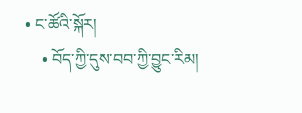• ང་ཚོའི་སྐོར།
    • བོད་ཀྱི་དུས་བབ་ཀྱི་བྱུང་རིམ།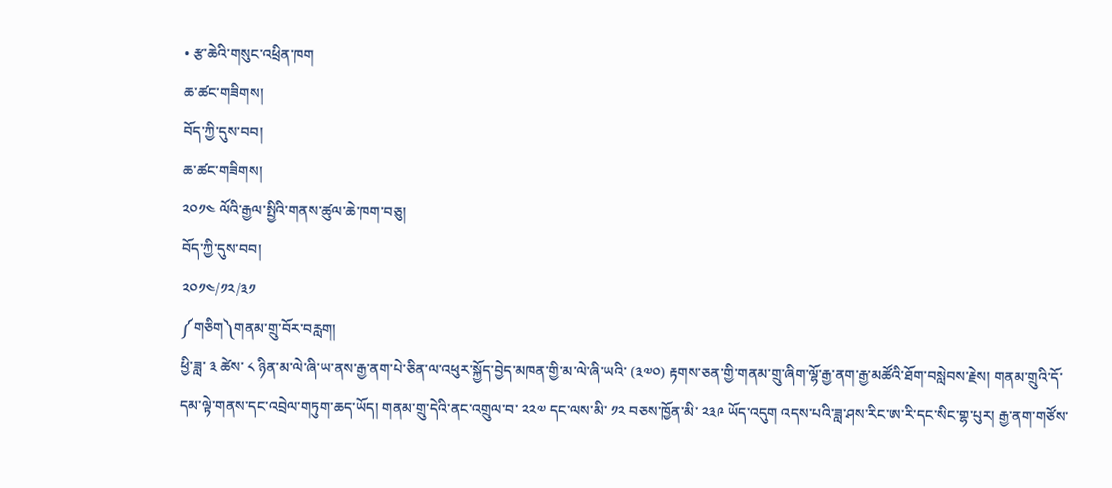• རྩ་ཆེའི་གསུང་འཕྲིན་ཁག
ཆ་ཚང་གཟིགས།
བོད་ཀྱི་དུས་བབ།
ཆ་ཚང་གཟིགས།
༢༠༡༤ ལོའི་རྒྱལ་སྤྱིའི་གནས་ཚུལ་ཆེ་ཁག་བཅུ།
བོད་ཀྱི་དུས་བབ།
༢༠༡༤/༡༢/༣༡
༼གཅིག༽གནམ་གྲུ་བོར་བརླག།
ཕྱི་ཟླ་ ༣ ཚེས་ ༨ ཉིན་མ་ལེ་ཞི་ཡ་ནས་རྒྱ་ནག་པེ་ཅིན་ལ་འཕུར་སྐྱོད་བྱེད་མཁན་གྱི་མ་ལེ་ཞི་ཡའི་ (༣༧༠) རྟགས་ཅན་གྱི་གནམ་གྲུ་ཞིག་ལྷོ་རྒྱ་ནག་རྒྱ་མཚོའི་ཐོག་བསླེབས་རྗེས། གནམ་གྲུའི་དོ་དམ་ལྟེ་གནས་དང་འབྲེལ་གཏུག་ཆད་ཡོད། གནམ་གྲུ་དེའི་ནང་འགྲུལ་བ་ ༢༢༧ དང་ལས་མི་ ༡༢ བཅས་ཁྱོན་མི་ ༢༣༩ ཡོད་འདུག འདས་པའི་ཟླ་ཤས་རིང་ཨ་རི་དང་སིང་གྷ་པུར། རྒྱ་ནག་གཙོས་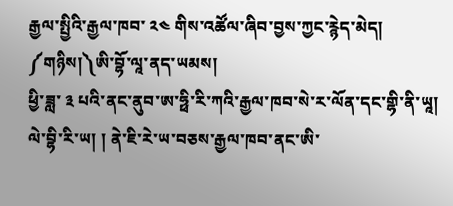རྒྱལ་སྤྱིའི་རྒྱལ་ཁབ་ ༢༤ གིས་འཚོལ་ཞིབ་བྱས་ཀྱང་རྙེད་མེད།
༼གཉིས།༽ཨི་བྷོ་ལཱ་ནད་ཡམས།
ཕྱི་ཟླ་ ༣ པའི་ནང་ནུབ་ཨ་ཧྥི་རི་ཀའི་རྒྱལ་ཁབ་སེ་ར་ལོན་དང་གྷི་ནི་ཡཱ། ལེ་བྷི་རི་ཡ། ། ནེ་ཇི་རེ་ཡ་བཅས་རྒྱལ་ཁབ་ནང་ཨི་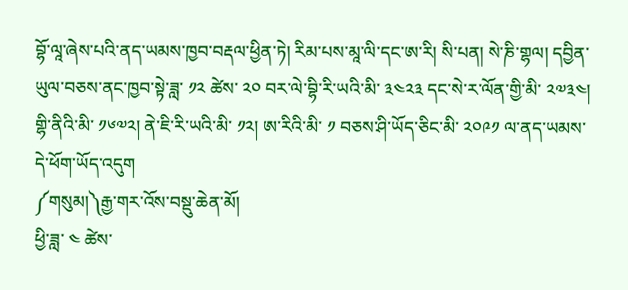བྷོ་ལཱ་ཞེས་པའི་ནད་ཡམས་ཁྱབ་བརྡལ་ཕྱིན་ཏེ། རིམ་པས་མཱ་ལི་དང་ཨ་རི། སི་པན། སེ་ཎི་གྷལ། དབྱིན་ཡུལ་བཅས་ནང་ཁྱབ་སྟེ་ཟླ་ ༡༢ ཚེས་ ༢༠ བར་ལེ་བྷི་རི་ཡའི་མི་ ༣༤༢༣ དང་སེ་ར་ལོན་གྱི་མི་ ༢༧༣༤། གྷི་ནིའི་མི་ ༡༦༧༢། ནེ་ཇི་རི་ཡའི་མི་ ༡༢། ཨ་རིའི་མི་ ༡ བཅས་ཤི་ཡོད་ཅིང་མི་ ༢༠༩༡ ལ་ནད་ཡམས་དེ་ཕོག་ཡོད་འདུག
༼གསུམ།༽རྒྱ་གར་འོས་བསྡུ་ཆེན་མོ།
ཕྱི་ཟླ་ ༤ ཚེས་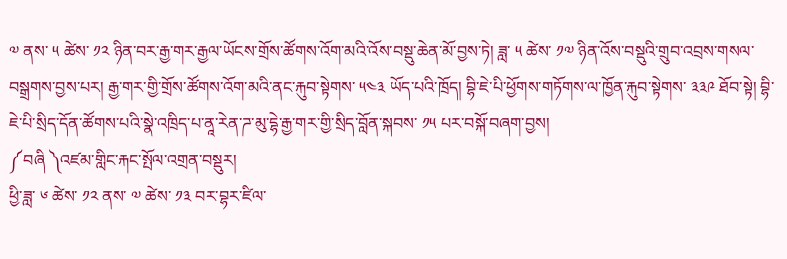༧ ནས་ ༥ ཚེས་ ༡༢ ཉིན་བར་རྒྱ་གར་རྒྱལ་ཡོངས་གྲོས་ཚོགས་འོག་མའི་འོས་བསྡུ་ཆེན་མོ་བྱས་ཏེ། ཟླ་ ༥ ཚེས་ ༡༧ ཉིན་འོས་བསྡུའི་གྲུབ་འབྲས་གསལ་བསྒྲགས་བྱས་པར། རྒྱ་གར་གྱི་གྲོས་ཚོགས་འོག་མའི་ནང་རྐུབ་སྟེགས་ ༥༤༣ ཡོད་པའི་ཁྲོད། བྷི་ཇེ་པི་ཕྱོགས་གཏོགས་ལ་ཁྱོན་རྐུབ་སྟེགས་ ༣༣༩ ཐོབ་སྟེ། བྷི་ཇེ་པི་སྲིད་དོན་ཚོགས་པའི་སྣེ་འཁྲིད་པ་ནཱ་རེན་ཌ་མུ་དྷེ་རྒྱ་གར་གྱི་སྲིད་བློན་སྐབས་ ༡༥ པར་བསྐོ་བཞག་བྱས།
༼བཞི ༽འཛམ་གླིང་རྐང་སྤོལ་འགྲན་བསྡུར།
ཕྱི་ཟླ་ ༦ ཚེས་ ༡༢ ནས་ ༧ ཚེས་ ༡༣ བར་བྷར་ཛིལ་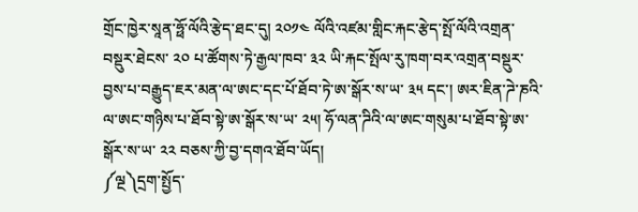གྲོང་ཁྱེར་སཱན་ཧྥོ་ལོའི་རྩེད་ཐང་དུ། ༢༠༡༤ ལོའི་འཛམ་གླིང་རྐང་རྩེད་སྤོ་ལོའི་འགྲན་བསྡུར་ཐེངས་ ༢༠ པ་ཚོགས་ཏེ་རྒྱལ་ཁབ་ ༣༢ ཡི་རྐང་སྤོལ་རུ་ཁག་བར་འགྲན་བསྡུར་བྱས་པ་བརྒྱུད་ཇར་མན་ལ་ཨང་དང་པོ་ཐོབ་ཏེ་ཨ་སྒོར་ས་ཡ་ ༣༥ དང་། ཨར་ཇིན་ཌེ་ཎའི་ལ་ཨང་གཉིས་པ་ཐོབ་སྟེ་ཨ་སྒོར་ས་ཡ་ ༢༥། ཧོ་ལན་ཌིའི་ལ་ཨང་གསུམ་པ་ཐོབ་སྟེ་ཨ་སྒོར་ས་ཡ་ ༢༢ བཅས་ཀྱི་བྱ་དགའ་ཐོབ་ཡོད།
༼ལྔ༽དྲག་སྤྱོད་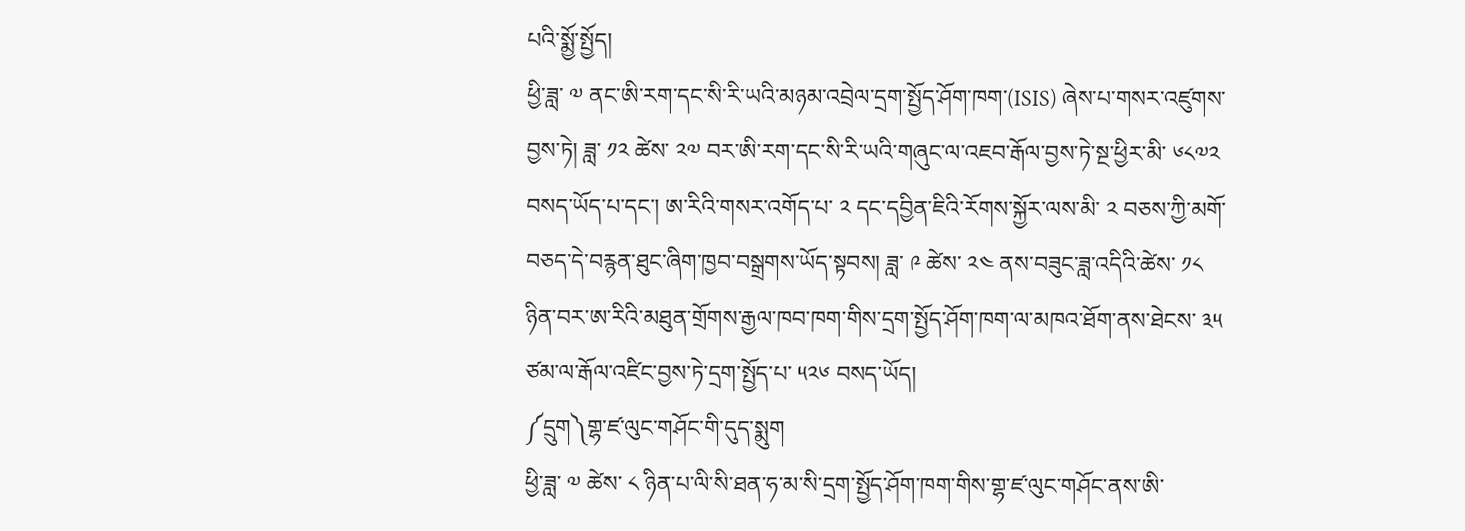པའི་སྨྱོ་སྤྱོད།
ཕྱི་ཟླ་ ༧ ནང་ཨི་རག་དང་སི་རི་ཡའི་མཉམ་འབྲེལ་དྲག་སྤྱོད་ཤོག་ཁག་(ISIS) ཞེས་པ་གསར་འཛུགས་བྱས་ཏེ། ཟླ་ ༡༢ ཚེས་ ༢༧ བར་ཨི་རག་དང་སི་རི་ཡའི་གཞུང་ལ་འཇབ་རྒོལ་བྱས་ཏེ་སྔ་ཕྱིར་མི་ ༦༨༧༢ བསད་ཡོད་པ་དང་། ཨ་རིའི་གསར་འགོད་པ་ ༢ དང་དབྱིན་ཇིའི་རོགས་སྐྱོར་ལས་མི་ ༢ བཅས་ཀྱི་མགོ་བཅད་དེ་བརྙན་ཐུང་ཞིག་ཁྱབ་བསྒྲགས་ཡོད་སྟབས། ཟླ་ ༩ ཚེས་ ༢༤ ནས་བཟུང་ཟླ་འདིའི་ཚེས་ ༡༨ ཉིན་བར་ཨ་རིའི་མཐུན་གྲོགས་རྒྱལ་ཁབ་ཁག་གིས་དྲག་སྤྱོད་ཤོག་ཁག་ལ་མཁའ་ཐོག་ནས་ཐེངས་ ༣༥ ཙམ་ལ་རྒོལ་འཛིང་བྱས་ཏེ་དྲག་སྤྱོད་པ་ ༥༢༦ བསད་ཡོད།
༼དྲུག༽གྷ་ཛ་ལུང་གཤོང་གི་དུད་སྨུག
ཕྱི་ཟླ་ ༧ ཚེས་ ༨ ཉིན་པ་ལི་སི་ཐན་ཧ་མ་སི་དྲག་སྤྱོད་ཤོག་ཁག་གིས་གྷ་ཛ་ལུང་གཤོང་ནས་ཨི་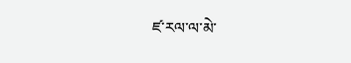ཛ་རལ་ལ་མེ་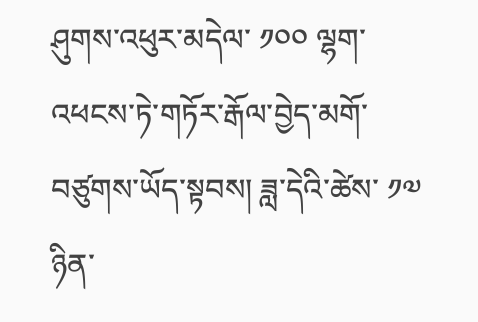ཤུགས་འཕུར་མདེལ་ ༡༠༠ ལྷག་འཕངས་ཏེ་གཏོར་རྒོལ་བྱེད་མགོ་བཙུགས་ཡོད་སྟབས། ཟླ་དེའི་ཚེས་ ༡༧ ཉིན་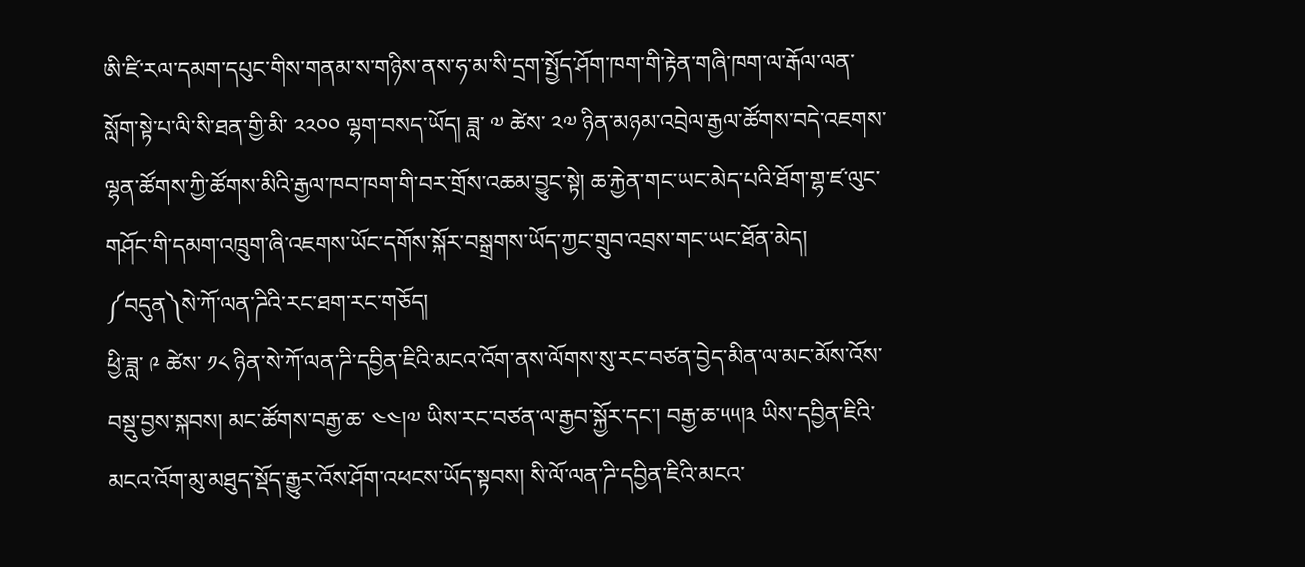ཨི་ཛི་རལ་དམག་དཔུང་གིས་གནམ་ས་གཉིས་ནས་ཧ་མ་སི་དྲག་སྤྱོད་ཤོག་ཁག་གི་རྟེན་གཞི་ཁག་ལ་རྒོལ་ལན་སློག་སྟེ་པ་ལི་སི་ཐན་གྱི་མི་ ༢༢༠༠ ལྷག་བསད་ཡོད། ཟླ་ ༧ ཚེས་ ༢༧ ཉིན་མཉམ་འབྲེལ་རྒྱལ་ཚོགས་བདེ་འཇགས་ལྷན་ཚོགས་ཀྱི་ཚོགས་མིའི་རྒྱལ་ཁབ་ཁག་གི་བར་གྲོས་འཆམ་བྱུང་སྟེ། ཆ་རྐྱེན་གང་ཡང་མེད་པའི་ཐོག་གྷ་ཛ་ལུང་གཤོང་གི་དམག་འཁྲུག་ཞི་འཇགས་ཡོང་དགོས་སྐོར་བསྒྲགས་ཡོད་ཀྱང་གྲུབ་འབྲས་གང་ཡང་ཐོན་མེད།
༼བདུན༽སེ་ཀོ་ལན་ཌིའི་རང་ཐག་རང་གཅོད།
ཕྱི་ཟླ་ ༩ ཚེས་ ༡༨ ཉིན་སེ་ཀོ་ལན་ཌི་དབྱིན་ཇིའི་མངའ་འོག་ནས་ལོགས་སུ་རང་བཙན་བྱེད་མིན་ལ་མང་མོས་འོས་བསྡུ་བྱས་སྐབས། མང་ཚོགས་བརྒྱ་ཆ་ ༤༤།༧ ཡིས་རང་བཙན་ལ་རྒྱབ་སྐྱོར་དང་། བརྒྱ་ཆ་༥༥།༣ ཡིས་དབྱིན་ཇིའི་མངའ་འོག་མུ་མཐུད་སྡོད་རྒྱུར་འོས་ཤོག་འཕངས་ཡོད་སྟབས། སི་ལོ་ལན་ཌི་དབྱིན་ཇིའི་མངའ་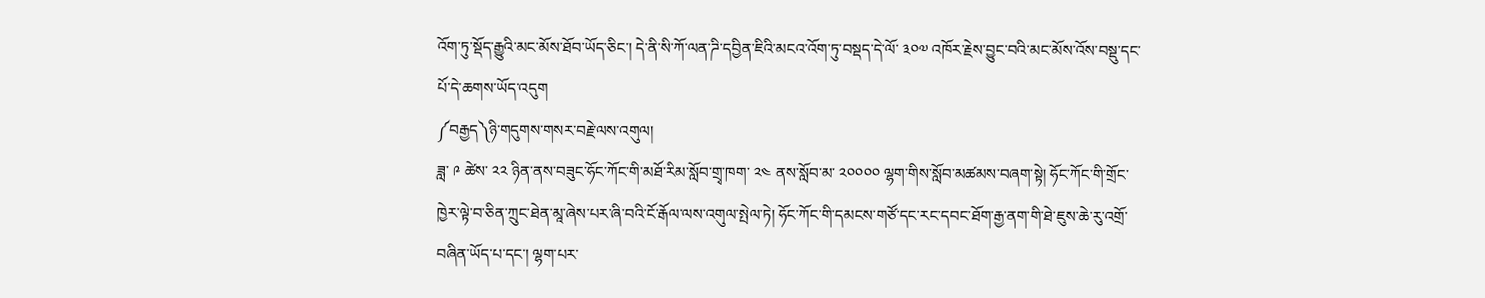འོག་ཏུ་སྡོད་རྒྱུའི་མང་མོས་ཐོབ་ཡོད་ཅིང་། དེ་ནི་སི་ཀོ་ལན་ཌི་དབྱིན་ཇིའི་མངའ་འོག་ཏུ་བསྡད་དེ་ལོ་ ༣༠༧ འཁོར་རྗེས་བྱུང་བའི་མང་མོས་འོས་བསྡུ་དང་པོ་དེ་ཆགས་ཡོད་འདུག
༼བརྒྱད༽ཉི་གདུགས་གསར་བརྗེ་ལས་འགུལ།
ཟླ་ ༩ ཚེས་ ༢༢ ཉིན་ནས་བཟུང་ཧོང་ཀོང་གི་མཐོ་རིམ་སློབ་གྲྭ་ཁག་ ༢༤ ནས་སློབ་མ་ ༢༠༠༠༠ ལྷག་གིས་སློབ་མཚམས་བཞག་སྟེ། ཧོང་ཀོང་གི་གྲོང་ཁྱེར་ལྟེ་བ་ཅིན་ཀྲུང་ཐེན་མཱ་ཞེས་པར་ཞི་བའི་ངོ་རྒོལ་ལས་འགུལ་སྤེལ་ཏེ། ཧོང་ཀོང་གི་དམངས་གཙོ་དང་རང་དབང་ཐོག་རྒྱ་ནག་གི་ཐེ་ཇུས་ཆེ་རུ་འགྲོ་བཞིན་ཡོད་པ་དང་། ལྷག་པར་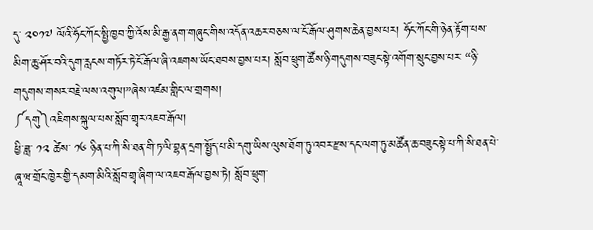དུ་ ༢༠༡༧ ལོའི་ཧོང་ཀོང་སྤྱི་ཁྱབ་ཀྱི་འོས་མི་རྒྱ་ནག་གཞུང་གིས་འདོན་འཆར་བཅས་ལ་ངོ་རྒོལ་ཤུགས་ཆེན་བྱས་པར། ཧོང་ཀོང་གི་ཉེན་རྟོག་པས་མིག་ཆུ་ཤོར་བའི་དུག་རླངས་གཏོར་ཏེ་ངོ་རྒོལ་ཞི་འཇགས་ཡོང་ཐབས་བྱས་པར། སློབ་ཕྲུག་ཚོས་ཉི་གདུགས་བཟུང་སྟེ་འགོག་སྲུང་བྱས་པར་ “ཉི་གདུགས་གསར་བརྗེ་ལས་འགུལ།”ཞེས་འཛམ་གླིང་ལ་གྲགས།
༼དགུ༽འཇིགས་སྐུལ་པས་སློབ་གྲྭར་འཇབ་རྒོལ།
ཕྱི་ཟླ་ ༡༢ ཚེས་ ༡༦ ཉིན་པ་ཀི་སི་ཐན་གི་ཏ་ལི་བྷན་དྲག་སྤྱོད་པ་མི་དགུ་ཡིས་ལུས་ཐོག་ཏུ་འབར་རྫས་དང་ལག་ཏུ་མཚོན་ཆ་བཟུང་སྟེ་པ་ཀི་སི་ཐན་པེ་ཞཱ་ཝ་གྲོང་ཁྱེར་གྱི་དམག་མིའི་སློབ་གྲྭ་ཞིག་ལ་འཇབ་རྒོལ་བྱས་ཏེ། སློབ་ཕྲུག་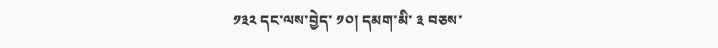༡༣༢ དང་ལས་བྱེད་ ༡༠། དམག་མི་ ༣ བཅས་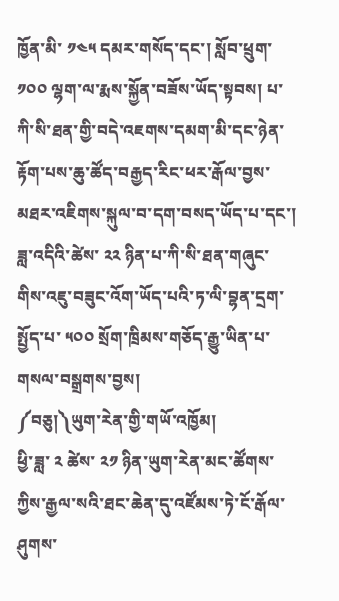ཁྱོན་མི་ ༡༤༥ དམར་གསོད་དང་། སློབ་ཕྲུག་ ༡༠༠ ལྷག་ལ་རྨས་སྐྱོན་བཟོས་ཡོད་སྟབས། པ་ཀི་སི་ཐན་གྱི་བདེ་འཇགས་དམག་མི་དང་ཉེན་རྟོག་པས་ཆུ་ཚོད་བརྒྱད་རིང་ཕར་རྒོལ་བྱས་མཐར་འཇིགས་སྐུལ་བ་དག་བསད་ཡོད་པ་དང་། ཟླ་འདིའི་ཚེས་ ༢༢ ཉིན་པ་ཀི་སི་ཐན་གཞུང་གིས་འཇུ་བཟུང་འོག་ཡོད་པའི་ཏ་ལི་བྷན་དྲག་སྤྱོད་པ་ ༥༠༠ སྲོག་ཁྲིམས་གཅོད་རྒྱུ་ཡིན་པ་གསལ་བསྒྲགས་བྱས།
༼བཅུ།༽ཡུག་རེན་གྱི་གཡོ་འཁྱོམ།
ཕྱི་ཟླ་ ༢ ཚེས་ ༢༡ ཉིན་ཡུག་རེན་མང་ཚོགས་ཀྱིས་རྒྱལ་སའི་ཐང་ཆེན་དུ་འཛོམས་ཏེ་ངོ་རྒོལ་ཤུགས་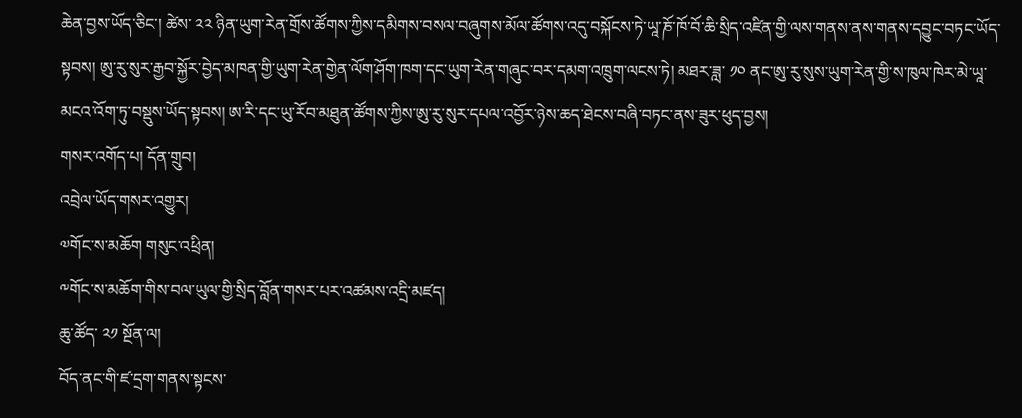ཆེན་བྱས་ཡོད་ཅིང་། ཚེས་ ༢༢ ཉིན་ཡུག་རེན་གྲོས་ཚོགས་ཀྱིས་དམིགས་བསལ་བཞུགས་མོལ་ཚོགས་འདུ་བསྐོངས་ཏེ་ཡཱ་ཎོ་ཁོ་བོ་ཆི་སྲིད་འཛིན་གྱི་ལས་གནས་ནས་གནས་དབྱུང་བཏང་ཡོད་སྟབས། ཨུ་རུ་སུར་རྒྱབ་སྐྱོར་བྱེད་མཁན་གྱི་ཡུག་རེན་གྱེན་ལོག་ཤོག་ཁག་དང་ཡུག་རེན་གཞུང་བར་དམག་འཁྲུག་ལངས་ཏེ། མཐར་ཟླ་ ༡༠ ནང་ཨུ་རུ་སུས་ཡུག་རེན་གྱི་ས་ཁུལ་ཁེར་མེ་ཡཱ་མངའ་འོག་ཏུ་བསྡུས་ཡོད་སྟབས། ཨ་རི་དང་ཡུ་རོབ་མཐུན་ཚོགས་ཀྱིས་ཨུ་རུ་སུར་དཔལ་འབྱོར་ཉེས་ཆད་ཐེངས་བཞི་བཏང་ནས་ཟུར་ཕུད་བྱས།
གསར་འགོད་པ། དོན་གྲུབ།
འབྲེལ་ཡོད་གསར་འགྱུར།
༧གོང་ས་མཆོག གསུང་འཕྲིན།
༸གོང་ས་མཆོག་གིས་བལ་ཡུལ་གྱི་སྲིད་བློན་གསར་པར་འཚམས་འདྲི་མཛད།
ཆུ་ཚོད་ ༢༡ སྔོན་ལ།
བོད་ནང་གི་ཛ་དྲག་གནས་སྟངས་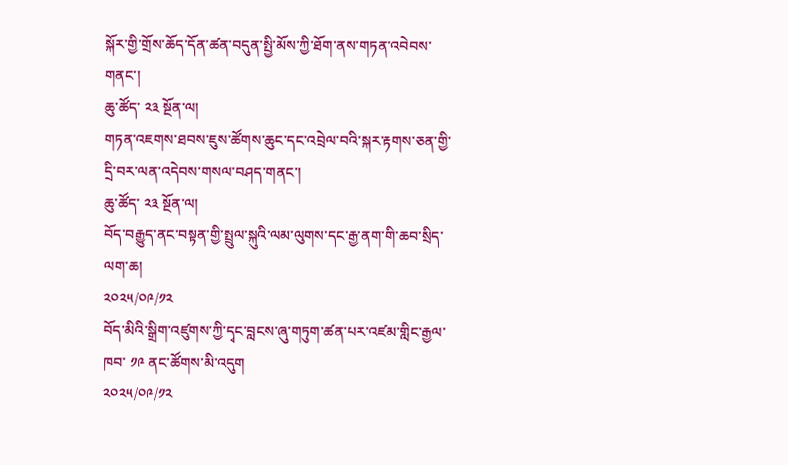སྐོར་གྱི་གྲོས་ཆོད་དོན་ཚན་བདུན་སྤྱི་མོས་ཀྱི་ཐོག་ནས་གཏན་འབེབས་གནང་།
ཆུ་ཚོད་ ༢༣ སྔོན་ལ།
གཏན་འཇགས་ཐབས་ཇུས་ཚོགས་ཆུང་དང་འབྲེལ་བའི་སྐར་རྟགས་ཅན་གྱི་དྲི་བར་ལན་འདེབས་གསལ་བཤད་གནང་།
ཆུ་ཚོད་ ༢༣ སྔོན་ལ།
བོད་བརྒྱུད་ནང་བསྟན་གྱི་སྤྲུལ་སྐུའི་ལམ་ལུགས་དང་རྒྱ་ནག་གི་ཆབ་སྲིད་ལག་ཆ།
༢༠༢༥/༠༩/༡༢
བོད་མིའི་སྒྲིག་འཛུགས་ཀྱི་དྭང་བླངས་ཞུ་གཏུག་ཚན་པར་འཛམ་གླིང་རྒྱལ་ཁབ་ ༡༩ ནང་ཚོགས་མི་འདུག
༢༠༢༥/༠༩/༡༢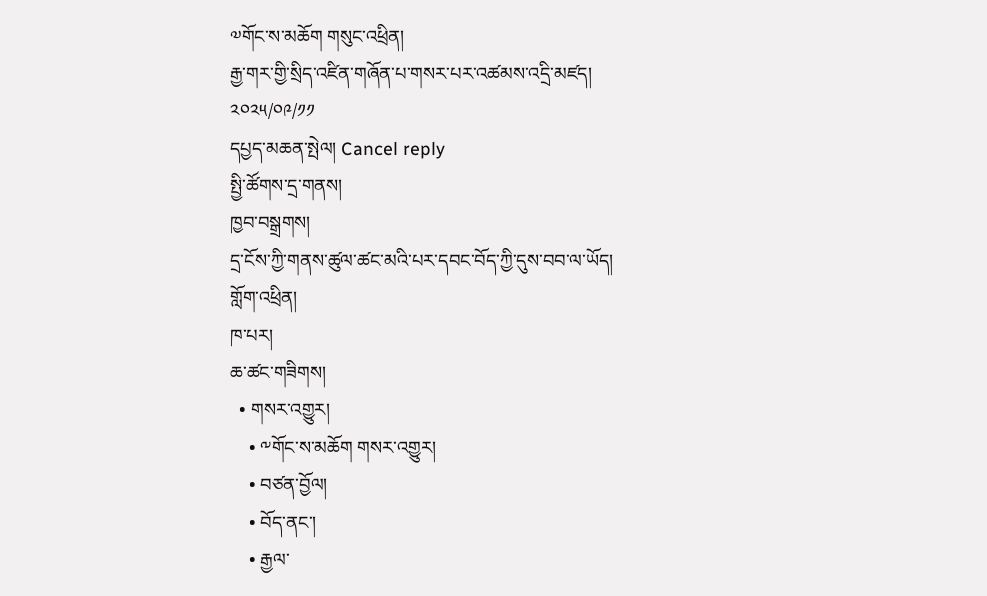༧གོང་ས་མཆོག གསུང་འཕྲིན།
རྒྱ་གར་གྱི་སྲིད་འཛིན་གཞོན་པ་གསར་པར་འཚམས་འདྲི་མཛད།
༢༠༢༥/༠༩/༡༡
དཔྱད་མཆན་སྤེལ། Cancel reply
སྤྱི་ཚོགས་དྲ་གནས།
ཁྱབ་བསྒྲགས།
དྲ་ངོས་ཀྱི་གནས་ཚུལ་ཚང་མའི་པར་དབང་བོད་ཀྱི་དུས་བབ་ལ་ཡོད།
གློག་འཕྲིན།
ཁ་པར།
ཆ་ཚང་གཟིགས།
  • གསར་འགྱུར།
    • ༸གོང་ས་མཆོག གསར་འགྱུར།
    • བཙན་བྱོལ།
    • བོད་ནང་།
    • རྒྱལ་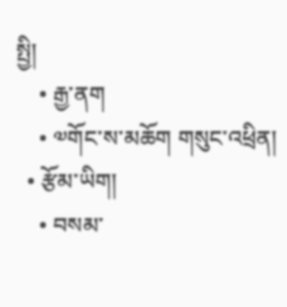སྤྱི།
    • རྒྱ་ནག
    • ༧གོང་ས་མཆོག གསུང་འཕྲིན།
  • རྩོམ་ཡིག།
    • བསམ་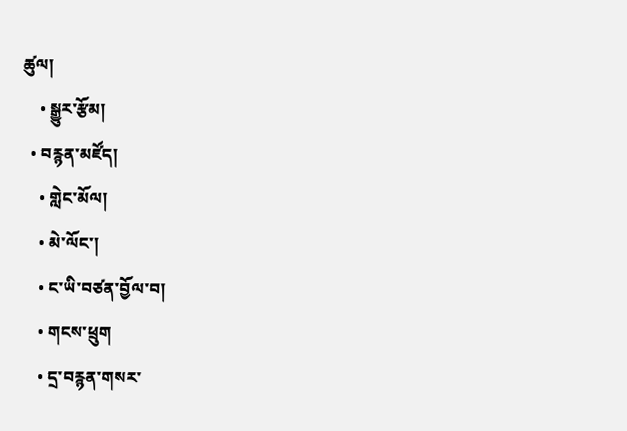ཚུལ།
    • སྒྱུར་རྩོམ།
  • བརྙན་མཛོད།
    • གླེང་མོལ།
    • མེ་ལོང་།
    • ང་ཡི་བཙན་བྱོལ་བ།
    • གངས་ཕྲུག
    • དྲ་བརྙན་གསར་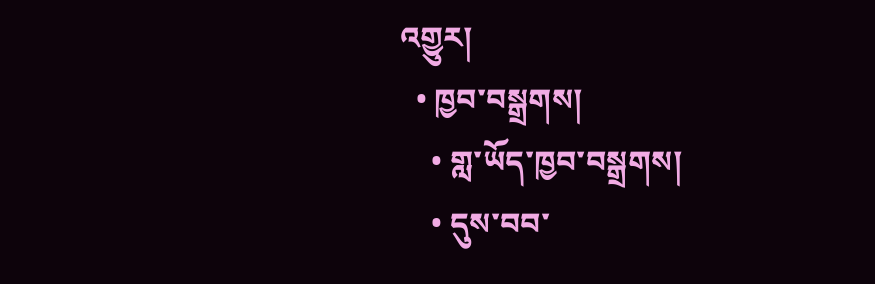འགྱུར།
  • ཁྱབ་བསྒྲགས།
    • གླ་ཡོད་ཁྱབ་བསྒྲགས།
    • དུས་བབ་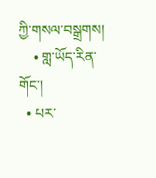ཀྱི་གསལ་བསྒྲགས།
    • གླ་ཡོད་རིན་གོང་།
  • པར་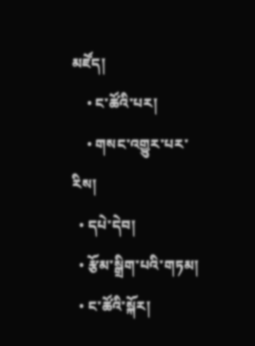མཛོད།
    • ང་ཚོའི་པར།
    • གསང་འགྱུར་པར་རིས།
  • དཔེ་དེབ།
  • རྩོམ་སྒྲིག་པའི་གཏམ།
  • ང་ཚོའི་སྐོར།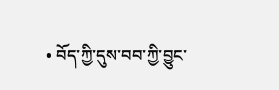• བོད་ཀྱི་དུས་བབ་ཀྱི་བྱུང་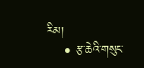རིམ།
    • རྩ་ཆེའི་གསུང་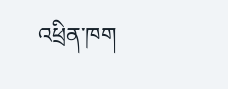འཕྲིན་ཁག